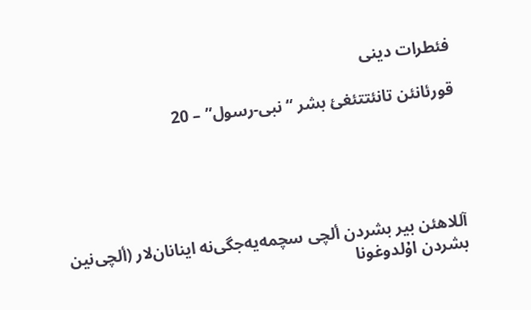فئطرات دینی

قورئانئن تانئتتئغئ بشر “نبی-رسول” – 20





آللاهئن بیر بشردن ألچی سچمەیەجگی‌نە اینانان‌لار (ألچی‌نین بشردن اۇلدوغونا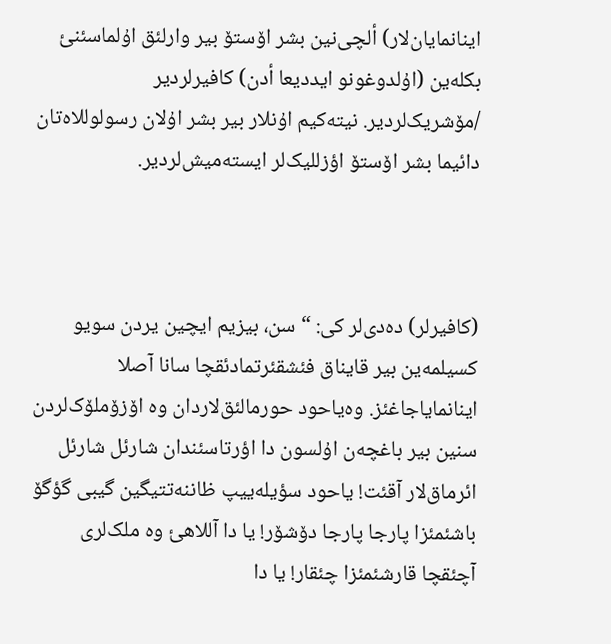اینانمایان‌لار) ألچی‌نین بشر اۆستۆ بیر وارلئق اۇلماسئنئ بکلەین (اۇلدوغونو ایددیعا أدن) کافیرلردیر /مۆشریک‌لردیر. نیتەکیم اۇنلار بیر بشر اۇلان رسولوللاەتان دائیما بشر اۆستۆ اؤزللیک‌لر ایستەمیش‌لردیر.



(کافیرلر) دەدی‌لر کی: “سن، بیزیم ایچین یردن سویو کسیلمەین بیر قایناق فئشقئرتمادئقچا سانا آصلا اینانمایاجاغئز. وەیاحود حورمالئق‌لاردان وە اۆزۆملۆک‌لردن سنین بیر باغچەن اۇلسون دا اؤرتاسئندان شارئل شارئل ائرماق‌لار آقئت! یاحود سؤیلەییپ ظاننەتتیگین گیبی گؤگۆ باشئمئزا پارجا پارجا دۆشۆر! یا دا آللاهئ وە ملک‌لری آچئقچا قارشئمئزا چئقار! یا دا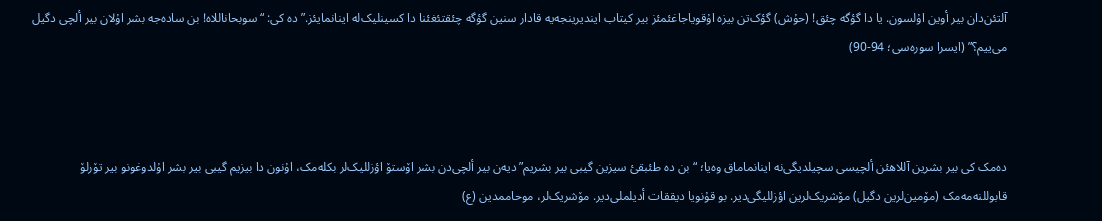آلتئن‌دان بیر أوین اۇلسون. یا دا گؤگە چئق! (حۇش) گؤک‌تن بیزە اۇقویاجاغئمئز بیر کیتاب ایندیرینجەیە قادار سنین گؤگە چئقتئغئنا دا کسینلیک‌لە اینانمایئز.” دە کی: “سوبحاناللاە! بن سادەجە بشر اۇلان بیر ألچی دگیل می‌ییم؟” (ایسرا سورەسی؛ 94-90)



دەمک کی بیر بشرین آللاهئن ألچیسی سچیلدیگی‌نە اینانماماق وەیا؛ “بن دە طئبقئ سیزین گیبی بیر بشریم” دیەن بیر ألچی‌دن بشر اۆستۆ اؤزللیک‌لر بکلەمک، اۇنون دا بیزیم گیبی بیر بشر اۇلدوغونو بیر تۆرلۆ قابوللنەمەمک (مۆمین‌لرین دگیل) مۆشریک‌لرین اؤزللیگی‌دیر. بو قۇنویا دیققات أدیلملی‌دیر. مۆشریک‌لر، موحاممدین (ع)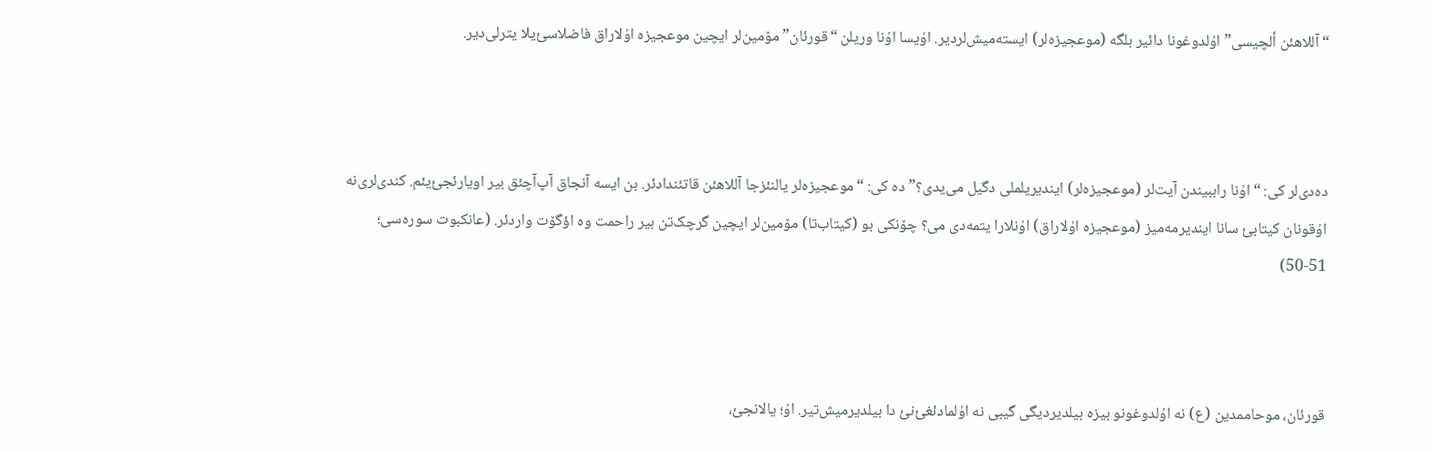“آللاهئن ألچیسی” اۇلدوغونا دائیر بلگە (موعجیزەلر) ایستەمیش‌لردیر. اۇیسا اۇنا وریلن “قورئان” مۆمین‌لر ایچین موعجیزە اۇلاراق فاضلاسئ‌یلا یترلی‌دیر.



دەدی‌لر کی: “اۇنا راببیندن آیت‌لر (موعجیزەلر) ایندیریلملی دگیل می‌یدی؟” دە کی: “موعجیزەلر یالنئزجا آللاهئن قاتئندادئر. بن ایسە آنجاق آپ‌آچئق بیر اویارئجئ‌یئم. کندی‌لری‌نە اۇقونان کیتابئ سانا ایندیرمەمیز (موعجیزە اۇلاراق) اۇنلارا یتمەدی می؟ چۆنکی بو (کیتاب‌تا) مۆمین‌لر ایچین گرچک‌تن بیر راحمت وە اؤگۆت واردئر. (عانکبوت سورەسی؛ 51-50)



قورئان، موحاممدین (ع) نە اۇلدوغونو بیزە بیلدیردیگی گیبی نە اۇلمادئغئ‌نئ دا بیلدیرمیش‌تیر. اۇ؛ یالانجئ،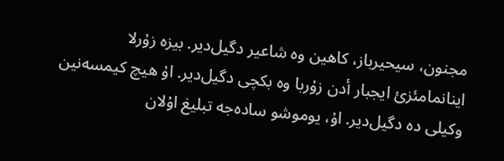مجنون، سیحیرباز، کاهین وە شاعیر دگیل‌دیر. بیزە زۇرلا اینانمامئزئ ایجبار أدن زۇربا وە بکچی دگیل‌دیر. اۇ هیچ کیمسەنین وکیلی دە دگیل‌دیر. اۇ، یوموشو سادەجە تبلیغ اۇلان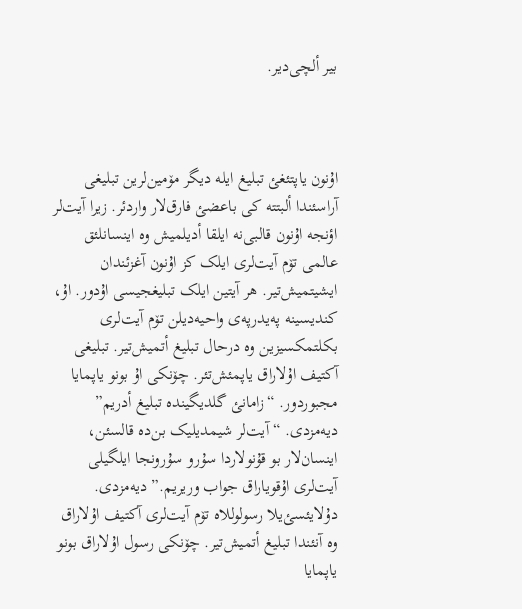بیر ألچی‌دیر.



اۇنون یاپتئغئ تبلیغ ایلە دیگر مۆمین‌لرین تبلیغی آراسئندا ألبتتە کی باعضئ فارق‌لار واردئر. زیرا آیت‌لر اؤنجە اۇنون قالبی‌نە ایلقا أدیلمیش وە اینسانلئق عالمی تۆم آیت‌لری ایلک کز اۇنون آغزئندان ایشیتمیش‌تیر. هر آیتین ایلک تبلیغجیسی اۇدور. اۇ، کندیسینە پەیدرپەی واحیەدیلن تۆم آیت‌لری بکلتمکسیزین وە درحال تبلیغ أتمیش‌تیر. تبلیغی آکتیف اۇلاراق یاپمئش‌تئر. چۆنکی اۇ بونو یاپمایا مجبوردور. “زامانئ گلدیگیندە تبلیغ أدریم” دیەمزدی. “آیت‌لر شیمدیلیک بن‌دە قالسئن، اینسان‌لار بو قۇنولاردا سۇرو سۇرونجا ایلگیلی آیت‌لری اۇقویاراق جواب وریریم.” دیەمزدی. دۇلایئسئ‌یلا رسولوللاە تۆم آیت‌لری آکتیف اۇلاراق وە آنئندا تبلیغ أتمیش‌تیر. چۆنکی رسول اۇلاراق بونو یاپمایا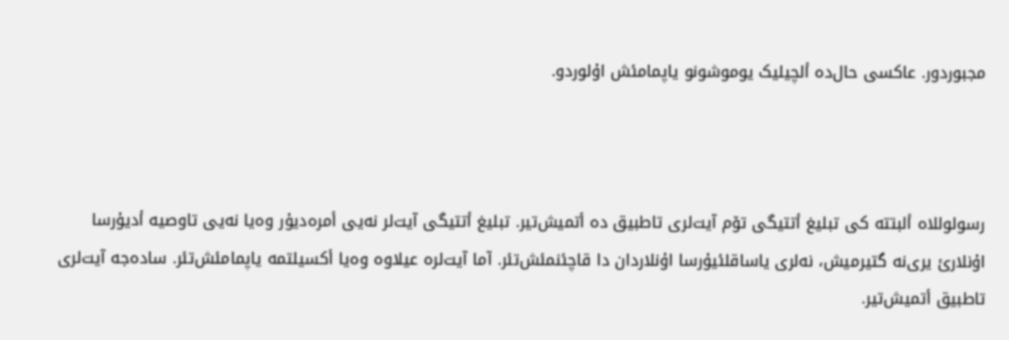مجبوردور. عاکسی حال‌دە ألچیلیک یوموشونو یاپمامئش اۇلوردو.



رسولوللاە ألبتتە کی تبلیغ أتتیگی تۆم آیت‌لری تاطبیق دە أتمیش‌تیر. تبلیغ أتتیگی آیت‌لر نەیی أمرەدیۇر وەیا نەیی تاوصیە أدیۇرسا اۇنلارئ یری‌نە گتیرمیش، نەلری یاساقلئیۇرسا اۇنلاردان دا قاچئنمئش‌تئر. آما آیت‌لرە عیلاوە وەیا أکسیلتمە یاپمامئش‌تئر. سادەجە آیت‌لری تاطبیق أتمیش‌تیر.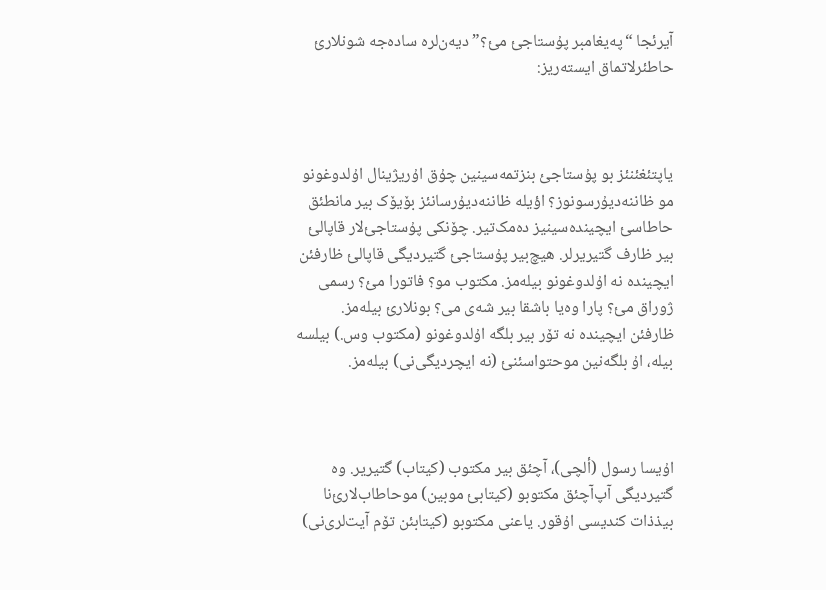آیرئجا “پەیغامبر پۇستاجئ مئ؟” دیەن‌لرە سادەجە شونلارئ حاطئرلاتماق ایستەریز:



یاپتئغئنئز بو پۇستاجئ بنزتمەسینین چۇق اۇریژینال اۇلدوغونو مو ظاننەدیۇرسونوز؟ اؤیلە ظاننەدیۇرسانئز بۆیۆک بیر مانطئق حاطاسئ ایچیندەسینیز دەمک‌تیر. چۆنکی پۇستاجئ‌لار قاپالئ بیر ظارف گتیریرلر. هیچ‌بیر پۇستاجئ گتیردیگی قاپالئ ظارفئن ایچیندە نە اۇلدوغونو بیلەمز. مکتوب مو؟ فاتورا مئ؟ رسمی ژوراق مئ؟ پارا وەیا باشقا بیر شەی می؟ بونلارئ بیلەمز. ظارفئن ایچیندە نە تۆر بیر بلگە اۇلدوغونو (مکتوب وس.) بیلسە بیلە، اۇ بلگەنین موحتواسئنئ (نە ایچردیگی‌نی) بیلەمز.



اۇیسا رسول (ألچی)، آچئق بیر مکتوب (کیتاب) گتیریر. وە گتیردیگی آپ‌آچئق مکتوبو (کیتابئ موبین) موحاطاب‌لارئ‌نا بیذذات کندیسی اۇقور. یاعنی مکتوبو (کیتابئن تۆم آیت‌لری‌نی)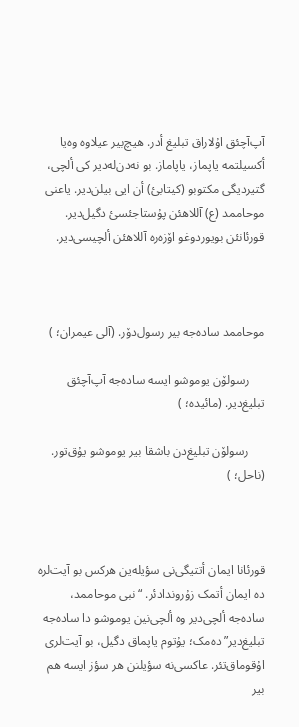آپ‌آچئق اۇلاراق تبلیغ أدر. هیچ‌بیر عیلاوە وەیا أکسیلتمە یاپماز، یاپاماز. بو نەدن‌لەدیر کی ألچی، گتیردیگی مکتوبو (کیتابئ) أن ایی بیلن‌دیر. یاعنی موحاممد (ع) آللاهئن پۇستاجئسئ دگیل‌دیر. قورئانئن بویوردوغو اۆزەرە آللاهئن ألچیسی‌دیر.



موحاممد سادەجە بیر رسول‌دۆر. (آلی عیمران؛ )

     رسولۆن یوموشو ایسە سادەجە آپ‌آچئق تبلیغ‌دیر. (مائیدە؛ )

     رسولۆن تبلیغ‌دن باشقا بیر یوموشو یۇق‌تور. (ناحل؛ )



قورئانا ایمان أتتیگی‌نی سؤیلەین هرکس بو آیت‌لرە دە ایمان أتمک زۇروندادئر. “نبی موحاممد، سادەجە ألچی‌دیر وە ألچی‌نین یوموشو دا سادەجە تبلیغ‌دیر” دەمک؛ یۇتوم یاپماق دگیل، بو آیت‌لری اۇقوماق‌تئر. عاکسی‌نە سؤیلنن هر سؤز ایسە هم بیر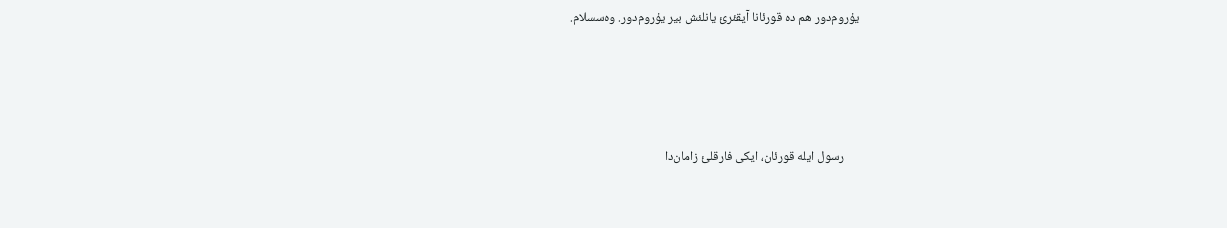یۇروم‌دور هم دە قورئانا آیقئرئ یانلئش بیر یۇروم‌دور. وەسسلام.





     رسول ایلە قورئان، ایکی فارقلئ زامان‌دا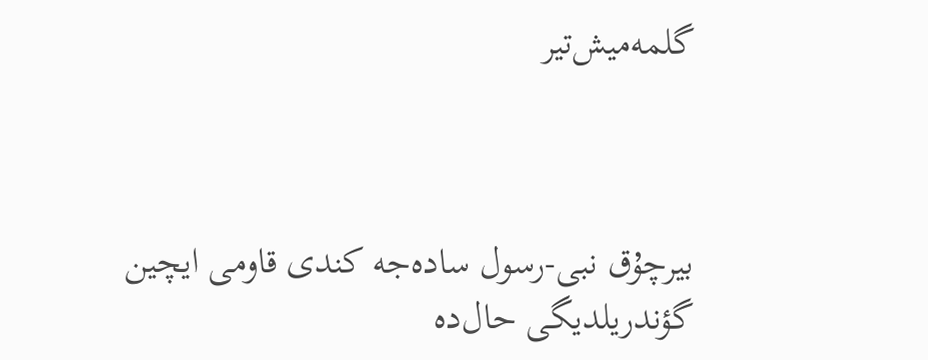گلمەمیش‌تیر



بیرچۇق نبی-رسول سادەجە کندی قاومی ایچین گؤندریلدیگی حال‌دە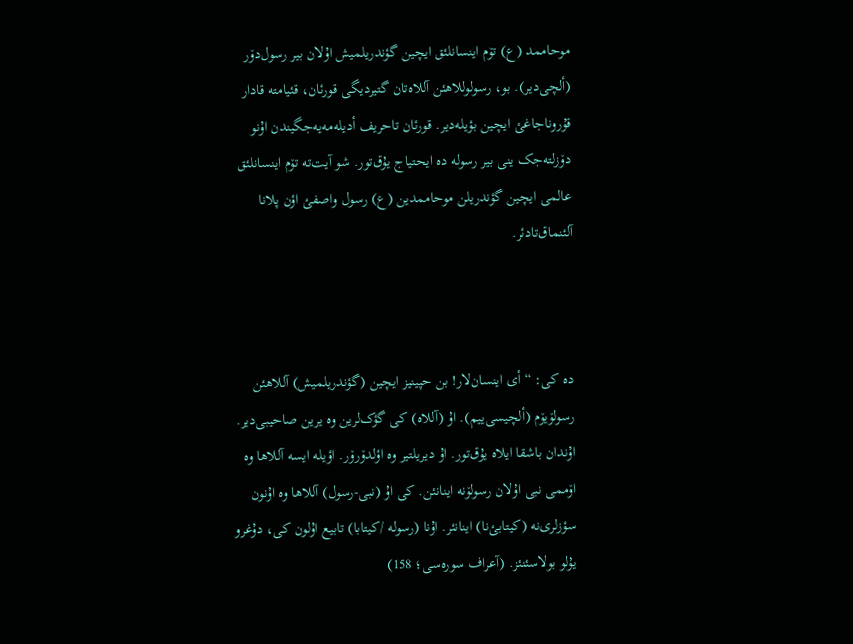موحاممد (ع) تۆم اینسانلئق ایچین گؤندریلمیش اۇلان بیر رسول‌دۆر (ألچی‌دیر). بو، رسولوللاهئن آللاەتان گتیردیگی قورئان، قئیامتە قادار قۇروناجاغئ ایچین بؤیلەدیر. قورئان تاحریف أدیلەمەیەجگیندن اۇنو دۆزلتەجک ینی بیر رسولە دە ایحتیاج یۇق‌تور. شو آیت‌تە تۆم اینسانلئق عالمی ایچین گؤندریلن موحاممدین (ع) رسول واصفئ اؤن پلانا آلئنماق‌تادئر.



دە کی: “أی اینسان‌لار! بن حپینیز ایچین (گؤندریلمیش) آللاهئن رسولۆیۆم (ألچیسی‌ییم). اۇ (آللاە) کی گؤک‌لرین وە یرین صاحیبی‌دیر. اۇندان باشقا ایلاە یۇق‌تور. اۇ دیریلتیر وە اؤلدۆرۆر. اؤیلە ایسە آللاها وە اۆممی نبی اۇلان رسولۆنە اینانئن. کی اۇ (نبی-رسول) آللاها وە اۇنون سؤزلری‌نە (کیتابئ‌نا) اینانئر. اۇنا (رسولە /کیتابا) تابیع اۇلون کی، دۇغرو یۇلو بولاسئنئز. (آعراف سورەسی؛ 158)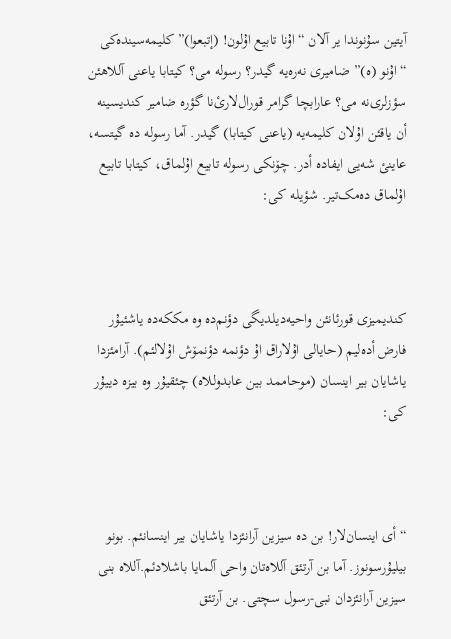آیتین سۇنوندا یر آلان “اۇنا تابیع اۇلون! (إتبعوا)” کلیمەسیندەکی “اۇنو (ە)” ضامیری نەرەیە گیدر؟ رسولە می؟ کیتابا یاعنی آللاهئن سؤزلری‌نە می؟ عارابچا گرامر قورال‌لارئ‌نا گؤرە ضامیر کندیسینە أن یاقئن اۇلان کلیمەیە (یاعنی کیتابا) گیدر. آما رسولە دە گیتسە، عاینئ شەیی ایفادە أدر. چۆنکی رسولە تابیع اۇلماق، کیتابا تابیع اۇلماق دەمک‌تیر. شؤیلە کی:



کندیمیزی قورئانئن واحیەدیلدیگی دؤنم‌دە وە مککەدە یاشئیۇر فارض أدەلیم (حایالی اۇلاراق اۇ دؤنمە دؤنمۆش اۇلالئم). آرامئزدا یاشایان بیر اینسان (موحاممد بین عابدوللاە) چئقیۇر وە بیزە دییۇر کی:



“أی اینسان‌لار! بن دە سیزین آرانئزدا یاشایان بیر اینسانئم. بونو بیلیۇرسونوز. آما بن آرتئق آللاەتان واحی آلمایا باشلادئم.آللاە بنی سیزین آرانئزدان نبی-رسول سچتی. بن آرتئق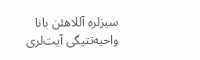سیزلرە آللاهئن بانا واحیەتتیگی آیت‌لری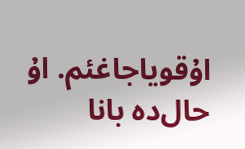اۇقویاجاغئم. اۇ حال‌دە بانا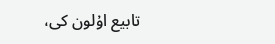تابیع اۇلون کی،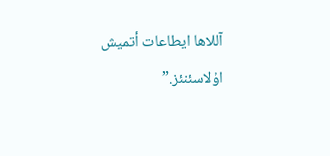آللاها ایطاعات أتمیش اۇلاسئنئز.”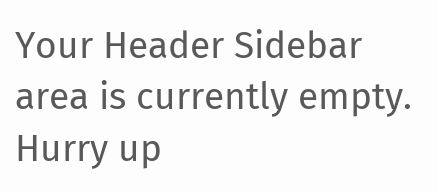Your Header Sidebar area is currently empty. Hurry up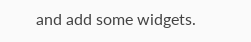and add some widgets.